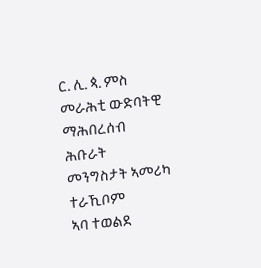ር. ሊ. ጳ. ምስ መራሕቲ ውድባትዊ ማሕበረሰብ ሕቡራት መንግስታት ኣመሪካ ተራኺቦም
ኣባ ተወልደ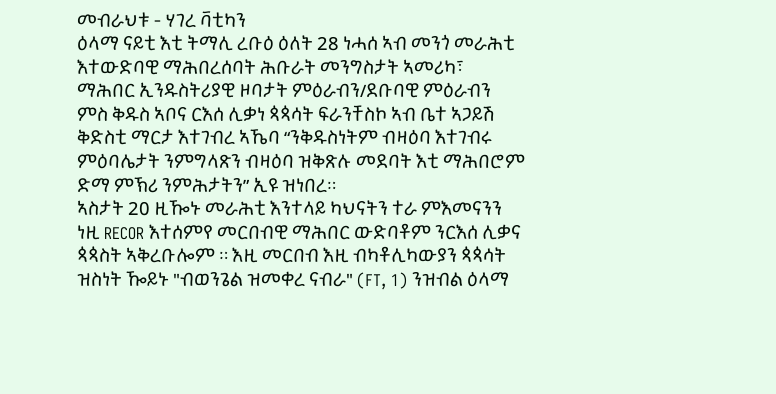መብራህቱ - ሃገረ ቫቲካን
ዕላማ ናይቲ እቲ ትማሊ ረቡዕ ዕለት 28 ነሓሰ ኣብ መንጎ መራሕቲ እተውድባዊ ማሕበረሰባት ሕቡራት መንግስታት ኣመሪካ፣ ማሕበር ኢንዱስትሪያዊ ዞባታት ምዕራብን/ደቡባዊ ምዕራብን ምስ ቅዱስ ኣቦና ርእሰ ሊቃነ ጳጳሳት ፍራንቸስኮ ኣብ ቤተ ኣጋይሽ ቅድስቲ ማርታ እተገብረ ኣኼባ “ንቅዱስነትም ብዛዕባ እተገብሩ ምዕባሌታት ንምግላጽን ብዛዕባ ዝቅጽሉ መደባት እቲ ማሕበሮም ድማ ምኽሪ ንምሕታትን” ኢዩ ዝነበረ።
ኣስታት 20 ዚዀኑ መራሕቲ እንተላይ ካህናትን ተራ ምእመናንን ነዚ RECOR እተሰምየ መርበብዊ ማሕበር ውድባቶም ንርእሰ ሊቃና ጳጳስት ኣቅረቡሎም ። እዚ መርበብ እዚ ብካቶሊካውያን ጳጳሳት ዝስነት ዀይኑ "ብወንጌል ዝመቀረ ናብራ" (FT, 1) ንዝብል ዕላማ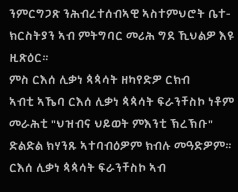ንምርግጋጽ ንሕብረተሰብኣዊ ኣስተምህሮት ቤተ-ክርስትያን ኣብ ምትግባር መሪሕ ግደ ኺህልዎ እዩ ዚጽዕር።
ምስ ርእሰ ሊቃነ ጳጳሳት ዘካየድዎ ርክብ
ኣብቲ ኣኼባ ርእሰ ሊቃነ ጳጳሳት ፍራንቸስኮ ነቶም መራሕቲ "ህዝብና ህይወት ምእንቲ ኽረኽቡ" ድልድል ክሃንጹ ኣተባብዕዎም ክብሉ መዓድዎም።
ርእሰ ሊቃነ ጳጳሳት ፍራንቸስኮ ኣብ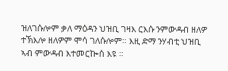ዝለገሱሎም ቃለ ማዕዳን ህዝቢ ገዛእ ርእሱ ንምውዳብ ዘለዎ ተኽእሎ ዘለዎም ሞሳ ገለሱሎም። እዚ ድማ ንሃብቲ ህዝቢ ኣብ ምውዳብ እተመርኰሰ እዩ ።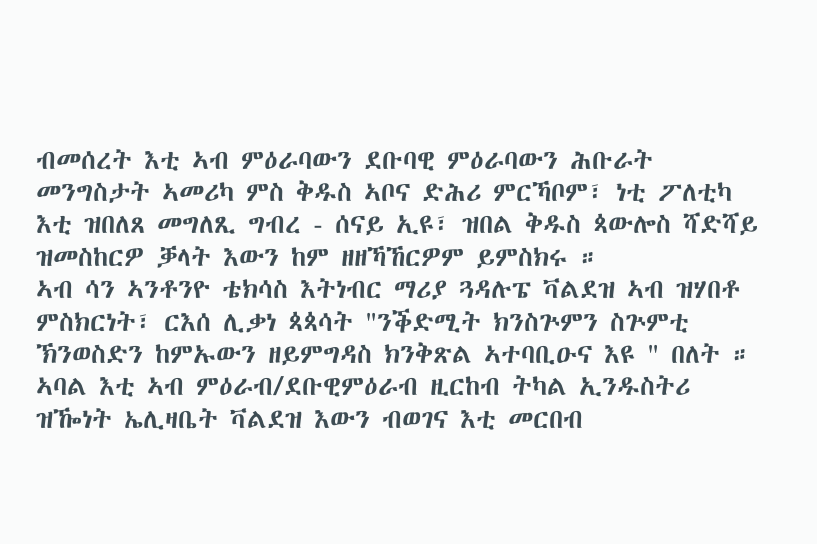ብመሰረት እቲ ኣብ ምዕራባውን ደቡባዊ ምዕራባውን ሕቡራት መንግስታት ኣመሪካ ምስ ቅዱስ ኣቦና ድሕሪ ምርኻቦም፣ ነቲ ፖለቲካ እቲ ዝበለጸ መግለጺ ግብረ - ሰናይ ኢዩ፣ ዝበል ቅዱስ ጳውሎስ ሻድሻይ ዝመስከርዎ ቓላት እውን ከም ዘዘኻኸርዎም ይምስክሩ ።
ኣብ ሳን ኣንቶንዮ ቴክሳስ እትነብር ማሪያ ጓዳሉፔ ቫልደዝ ኣብ ዝሃበቶ ምስክርነት፣ ርእሰ ሊቃነ ጳጳሳት "ንቕድሚት ክንስጕምን ስጕምቲ ኽንወስድን ከምኡውን ዘይምግዳስ ክንቅጽል ኣተባቢዑና እዩ " በለት ።
ኣባል እቲ ኣብ ምዕራብ/ደቡዊምዕራብ ዚርከብ ትካል ኢንዱስትሪ ዝዀነት ኤሊዛቤት ቫልደዝ እውን ብወገና እቲ መርበብ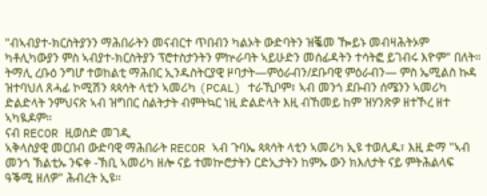"ብኣብያተ-ክርስትያንን ማሕበራትን መናብርተ ጥበብን ካልኦት ውድባትን ዝቘመ ዀይኑ መብዛሕትኦም ካቶሊካውያን ምስ ኣብያተ-ክርስትያን ፕሮተስታንትን ምኵራባት ኣይሁድን መሰፊዳትን ተሳትፎ ይገብሩ እዮም" በለት።
ትማሊ ረቡዕ ንግሆ ተወከልቲ ማሕበር ኢንዱስትርያዊ ዞባታት—ምዕራብን/ደቡባዊ ምዕራብን— ምስ ኤሚልስ ኩዳ ዝተባህለ ጸሓፊ ኮሚሽን ጳጳሳት ላቲን ኣመሪካ (PCAL) ተራኺቦም፣ ኣብ መንጎ ደቡብን ሰሜንን ኣመሪካ ድልድላት ንምህናጽ ኣብ ዝግበር ስልትታት ብምትኳር ነዚ ድልድላት እዚ ብኸመይ ከም ዝሃንጽዎ ዘተኾረ ዘተ ኣካዪዶም።
ናብ RECOR ዚወስድ መገዲ
ኣቅላስያዊ መርበብ ውድባዊ ማሕበራት RECOR ኣብ ጉባኤ ጳጳሳት ላቲን ኣመሪካ ኢዩ ተወሊዱ፣ እዚ ድማ "ኣብ መንጎ ኽልቲኡ ንፍቀ -ኽቢ ኣመሪካ ዘሎ ናይ ተመኵሮታትን ርድኢታትን ከምኡ ውን ክእለታት ናይ ምትሕልላፍ ዓቕሚ ዘለዎ" ሕብረት ኢዩ።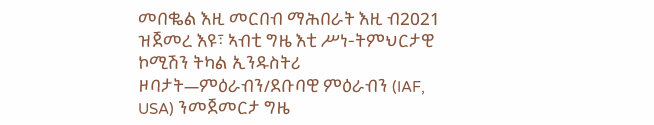መበቈል እዚ መርበብ ማሕበራት እዚ ብ2021 ዝጀመረ እዩ፣ ኣብቲ ግዜ እቲ ሥነ-ትምህርታዊ ኮሚሽን ትካል ኢንዱስትሪ ዞባታት—ምዕራብን/ደቡባዊ ምዕራብን (IAF, USA) ንመጀመርታ ግዜ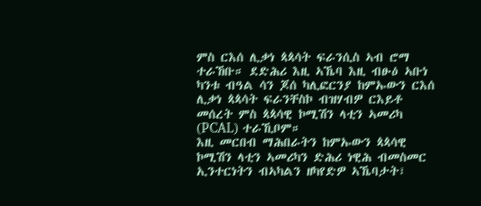ምስ ርእሰ ሊቃነ ጳጳሳት ፍራንሲስ ኣብ ሮማ ተራኸቡ። ደድሕሪ እዚ ኣኼባ እዚ ብፁዕ ኣቡነ ካንቱ ብዓል ሳን ጆሰ ካሊፎርንያ ከምኡውን ርእሰ ሊቃነ ጳጳሳት ፍራንቸስኮ ብዝሃብዎ ርእይቶ መሰረት ምስ ጳጳሳዊ ኮሚሽን ላቲን ኣመሪካ (PCAL) ተራኺቦም።
እዚ መርበብ ማሕበራትን ከምኡውን ጳጳሳዊ ኮሚሽን ላቲን ኣመሪካን ድሕሪ ነዊሕ ብመስመር ኢንተርነትን ብኣካልን ዘካየድዎ ኣኼባታት፣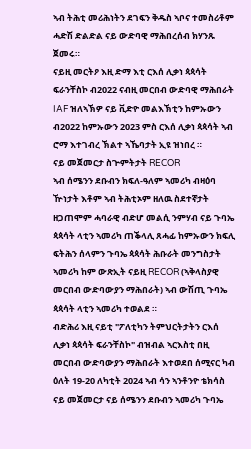ኣብ ትሕቲ መሪሕነትን ደገፍን ቅዱስ ኣቦና ተመስሪቶም ሓድሽ ድልድል ናይ ውድባዊ ማሕበረሰብ ክሃንጹ ጀመሩ።
ናይዚ መርትዖ እዚ ድማ እቲ ርእሰ ሊቃነ ጳጳሳት ፍራንቸስኮ ብ2022 ናብዚ መርበብ ውድባዊ ማሕበራት IAF ዝለኣኽዎ ናይ ቪድዮ መልእኽቲን ከምኡውን ብ2022 ከምኡውን 2023 ምስ ርእሰ ሊቃነ ጳጳሳት ኣብ ሮማ እተገብረ ኽልተ ኣኼባታት ኢዩ ዝነበረ ።
ናይ መጀመርታ ስጕምትታት RECOR
ኣብ ሰሜንን ደቡብን ክፍለ-ዓለም ኣመሪካ ብዛዕባ ዅነታት እቶም ኣብ ትሕቲኦም ዘለዉ ስደተኛታት ዘጋጠሞም ሓባራዊ ብድሆ መልሲ ንምሃብ ናይ ጉባኤ ጳጳሳት ላቲን ኣመሪካ ጠቕላሊ ጸሓፊ ከምኡውን ክፍሊ ፍትሕን ሰላምን ጉባኤ ጳጳሳት ሕቡራት መንግስታት ኣመሪካ ከም ውጽኢት ናይዚ RECOR (ኣቅላስያዊ መርበብ ውድባውያን ማሕበራት) ኣብ ውሽጢ ጉባኤ ጳጳሳት ላቲን ኣመሪካ ተወልደ ።
ብድሕሪ እዚ ናይቲ "ፖለቲካን ትምህርትታትን ርእሰ ሊቃነ ጳጳሳት ፍራንቸስኮ" ብዝብል ኣርእስቲ በዚ መርበብ ውድባውያን ማሕበራት እተወደበ ሰሚናር ካብ ዕለት 19-20 ለካቲት 2024 ኣብ ሳን ኣንቶንዮ ቴክሳስ ናይ መጀመርታ ናይ ሰሜንን ደቡብን ኣመሪካ ጉባኤ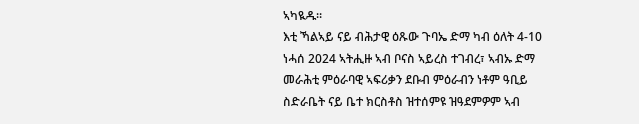ኣካዪዱ።
እቲ ኻልኣይ ናይ ብሕታዊ ዕጹው ጉባኤ ድማ ካብ ዕለት 4-10 ነሓሰ 2024 ኣትሒዙ ኣብ ቦናስ ኣይረስ ተገብረ፣ ኣብኡ ድማ መራሕቲ ምዕራባዊ ኣፍሪቃን ደቡብ ምዕራብን ነቶም ዓቢይ ስድራቤት ናይ ቤተ ክርስቶስ ዝተሰምዩ ዝዓደምዎም ኣብ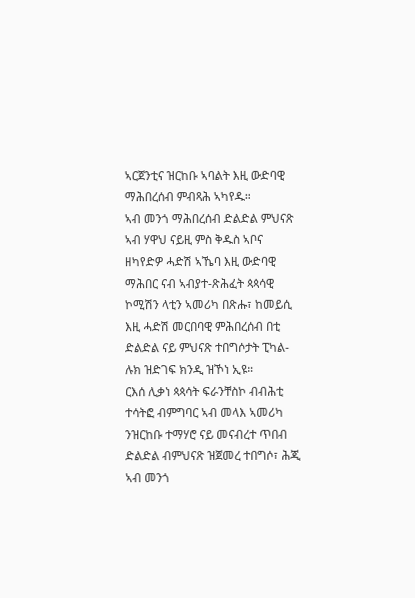ኣርጀንቲና ዝርከቡ ኣባልት እዚ ውድባዊ ማሕበረሰብ ምብጻሕ ኣካየዱ።
ኣብ መንጎ ማሕበረሰብ ድልድል ምህናጽ
ኣብ ሃዋህ ናይዚ ምስ ቅዱስ ኣቦና ዘካየድዎ ሓድሽ ኣኼባ እዚ ውድባዊ ማሕበር ናብ ኣብያተ-ጽሕፈት ጳጳሳዊ ኮሚሽን ላቲን ኣመሪካ በጽሑ፣ ከመይሲ እዚ ሓድሽ መርበባዊ ምሕበረሰብ በቲ ድልድል ናይ ምህናጽ ተበግሶታት ፒካል-ሉክ ዝድገፍ ክንዲ ዝኾነ ኢዩ።
ርእሰ ሊቃነ ጳጳሳት ፍራንቸስኮ ብብሕቲ ተሳትፎ ብምግባር ኣብ መላእ ኣመሪካ ንዝርከቡ ተማሃሮ ናይ መናብረተ ጥበብ ድልድል ብምህናጽ ዝጀመረ ተበግሶ፣ ሕጂ ኣብ መንጎ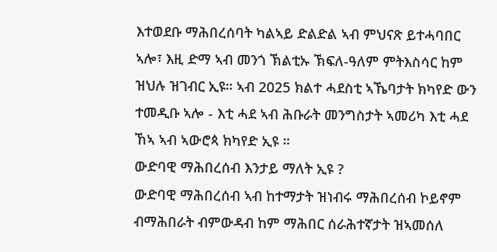እተወደቡ ማሕበረሰባት ካልኣይ ድልድል ኣብ ምህናጽ ይተሓባበር ኣሎ፣ እዚ ድማ ኣብ መንጎ ኽልቲኡ ኽፍለ-ዓለም ምትእስሳር ከም ዝህሉ ዝገብር ኢዩ። ኣብ 2025 ክልተ ሓደስቲ ኣኼባታት ክካየድ ውን ተመዲቡ ኣሎ - እቲ ሓደ ኣብ ሕቡራት መንግስታት ኣመሪካ እቲ ሓደ ኸኣ ኣብ ኣውሮጳ ክካየድ ኢዩ ።
ውድባዊ ማሕበረሰብ እንታይ ማለት ኢዩ ?
ውድባዊ ማሕበረሰብ ኣብ ከተማታት ዝነብሩ ማሕበረሰብ ኮይኖም ብማሕበራት ብምውዳብ ከም ማሕበር ሰራሕተኛታት ዝኣመሰለ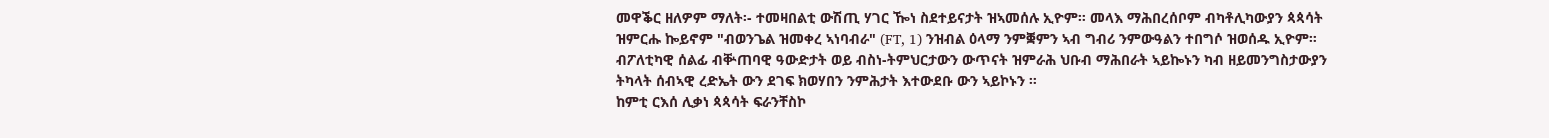መዋቕር ዘለዎም ማለት፡- ተመዛበልቲ ውሽጢ ሃገር ዀነ ስደተይናታት ዝኣመሰሉ ኢዮም። መላእ ማሕበረሰቦም ብካቶሊካውያን ጳጳሳት ዝምርሑ ኰይኖም "ብወንጌል ዝመቀረ ኣነባብራ" (FT, 1) ንዝብል ዕላማ ንምቛምን ኣብ ግብሪ ንምውዓልን ተበግሶ ዝወሰዱ ኢዮም።
ብፖለቲካዊ ሰልፊ ብቝጠባዊ ዓውድታት ወይ ብስነ-ትምህርታውን ውጥናት ዝምራሕ ህቡብ ማሕበራት ኣይኰኑን ካብ ዘይመንግስታውያን ትካላት ሰብኣዊ ረድኤት ውን ደገፍ ክወሃበን ንምሕታት እተውደቡ ውን ኣይኮኑን ።
ከምቲ ርእሰ ሊቃነ ጳጳሳት ፍራንቸስኮ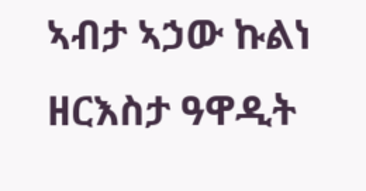ኣብታ ኣኃው ኩልነ ዘርእስታ ዓዋዲት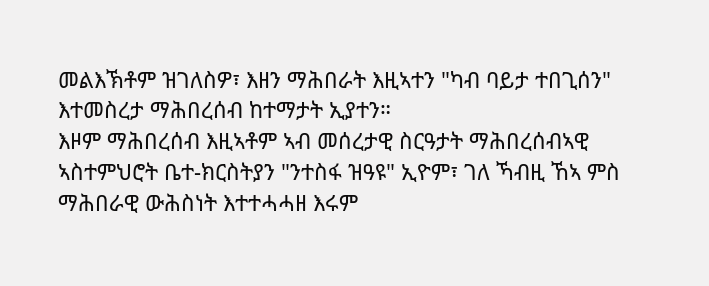መልእኽቶም ዝገለስዎ፣ እዘን ማሕበራት እዚኣተን "ካብ ባይታ ተበጊሰን" እተመስረታ ማሕበረሰብ ከተማታት ኢያተን።
እዞም ማሕበረሰብ እዚኣቶም ኣብ መሰረታዊ ስርዓታት ማሕበረሰብኣዊ ኣስተምህሮት ቤተ-ክርስትያን "ንተስፋ ዝዓዩ" ኢዮም፣ ገለ ኻብዚ ኸኣ ምስ ማሕበራዊ ውሕስነት እተተሓሓዘ እሩም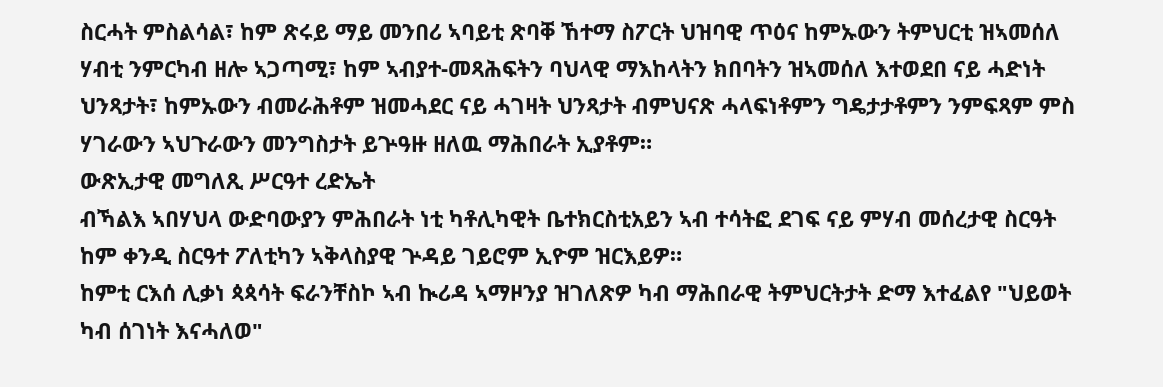ስርሓት ምስልሳል፣ ከም ጽሩይ ማይ መንበሪ ኣባይቲ ጽባቐ ኸተማ ስፖርት ህዝባዊ ጥዕና ከምኡውን ትምህርቲ ዝኣመሰለ ሃብቲ ንምርካብ ዘሎ ኣጋጣሚ፣ ከም ኣብያተ-መጻሕፍትን ባህላዊ ማእከላትን ክበባትን ዝኣመሰለ እተወደበ ናይ ሓድነት ህንጻታት፣ ከምኡውን ብመራሕቶም ዝመሓደር ናይ ሓገዛት ህንጻታት ብምህናጽ ሓላፍነቶምን ግዴታታቶምን ንምፍጻም ምስ ሃገራውን ኣህጉራውን መንግስታት ይጕዓዙ ዘለዉ ማሕበራት ኢያቶም።
ውጽኢታዊ መግለጺ ሥርዓተ ረድኤት
ብኻልእ ኣበሃህላ ውድባውያን ምሕበራት ነቲ ካቶሊካዊት ቤተክርስቲአይን ኣብ ተሳትፎ ደገፍ ናይ ምሃብ መሰረታዊ ስርዓት ከም ቀንዲ ስርዓተ ፖለቲካን ኣቅላስያዊ ጕዳይ ገይሮም ኢዮም ዝርእይዎ።
ከምቲ ርእሰ ሊቃነ ጳጳሳት ፍራንቸስኮ ኣብ ኲሪዳ ኣማዞንያ ዝገለጽዎ ካብ ማሕበራዊ ትምህርትታት ድማ እተፈልየ "ህይወት ካብ ሰገነት እናሓለወ"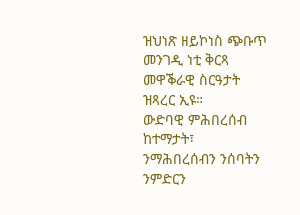ዝህነጽ ዘይኮነስ ጭቡጥ መንገዲ ነቲ ቅርጻ መዋቕራዊ ስርዓታት ዝጻረር ኢዩ።
ውድባዊ ምሕበረሰብ ከተማታት፣ ንማሕበረሰብን ንሰባትን ንምድርን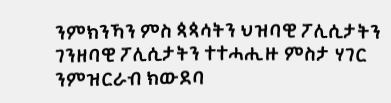ንምክንኻን ምስ ጳጳሳትን ህዝባዊ ፖሊሲታትን ገንዘባዊ ፖሊሲታትን ተተሓሒዙ ምስታ ሃገር ንምዝርራብ ክውደባ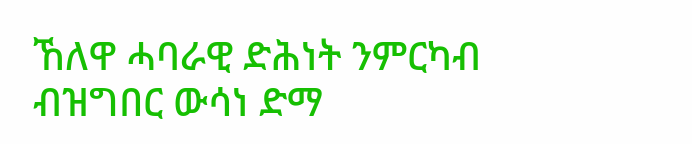ኸለዋ ሓባራዊ ድሕነት ንምርካብ ብዝግበር ውሳነ ድማ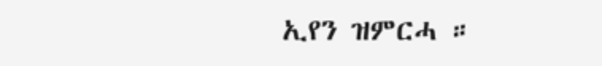ኢየን ዝምርሓ ።